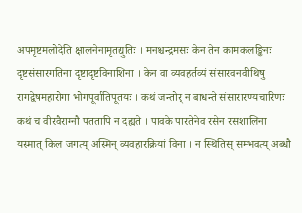अपमृष्टमलोदेति क्षालनेनामृतद्युतिः । मनश्चन्द्रमसः केन तेन कामकलङ्किनः
दृष्टसंसारगतिना दृष्टादृष्टविनाशिना । केन वा व्यवहर्तव्यं संसारवनवीथिषु
रागद्वेषमहारोगा भोगपूर्वातिपूतयः । कथं जन्तोर् न बाधन्ते संसारारण्यचारिणः
कथं च वीरवैराग्नौ पततापि न दह्यते । पावके पारतेनेव रसेन रसशालिना
यस्मात् किल जगत्य् अस्मिन् व्यवहारक्रियां विना । न स्थितिस् सम्भवत्य् अब्धौ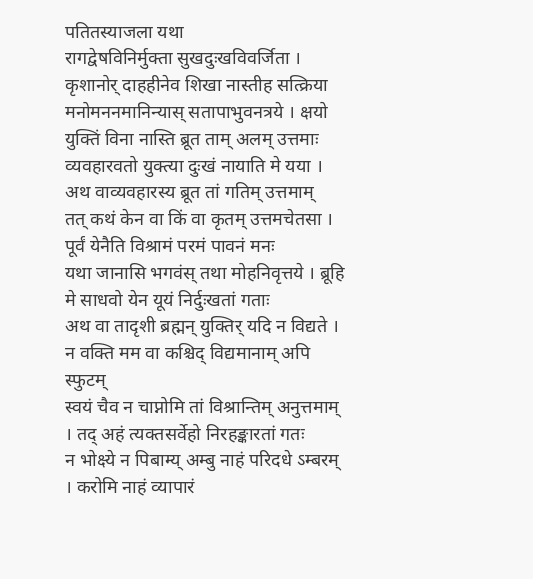पतितस्याजला यथा
रागद्वेषविनिर्मुक्ता सुखदुःखविवर्जिता । कृशानोर् दाहहीनेव शिखा नास्तीह सत्क्रिया
मनोमननमानिन्यास् सतापाभुवनत्रये । क्षयो युक्तिं विना नास्ति ब्रूत ताम् अलम् उत्तमाः
व्यवहारवतो युक्त्या दुःखं नायाति मे यया । अथ वाव्यवहारस्य ब्रूत तां गतिम् उत्तमाम्
तत् कथं केन वा किं वा कृतम् उत्तमचेतसा । पूर्वं येनैति विश्रामं परमं पावनं मनः
यथा जानासि भगवंस् तथा मोहनिवृत्तये । ब्रूहि मे साधवो येन यूयं निर्दुःखतां गताः
अथ वा तादृशी ब्रह्मन् युक्तिर् यदि न विद्यते । न वक्ति मम वा कश्चिद् विद्यमानाम् अपि स्फुटम्
स्वयं चैव न चाप्नोमि तां विश्रान्तिम् अनुत्तमाम् । तद् अहं त्यक्तसर्वेहो निरहङ्कारतां गतः
न भोक्ष्ये न पिबाम्य् अम्बु नाहं परिदधे ऽम्बरम् । करोमि नाहं व्यापारं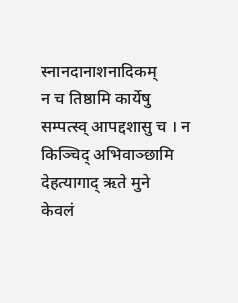स्नानदानाशनादिकम्
न च तिष्ठामि कार्येषु सम्पत्स्व् आपद्दशासु च । न किञ्चिद् अभिवाञ्छामि देहत्यागाद् ऋते मुने
केवलं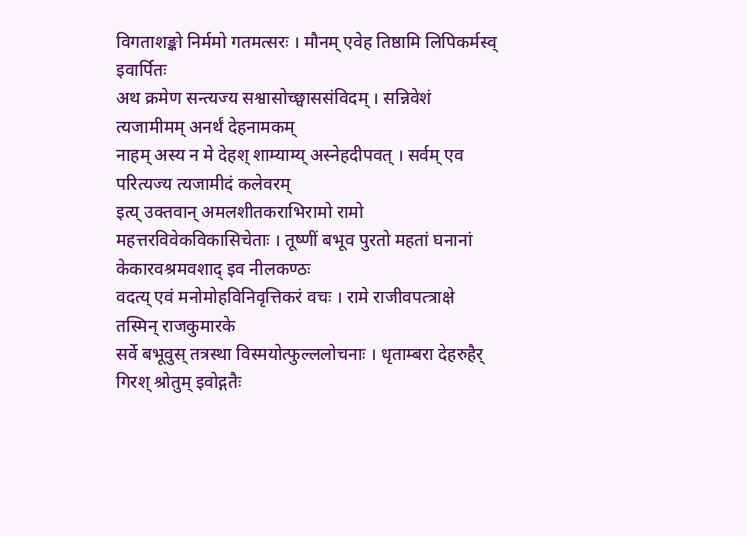विगताशङ्को निर्ममो गतमत्सरः । मौनम् एवेह तिष्ठामि लिपिकर्मस्व् इवार्पितः
अथ क्रमेण सन्त्यज्य सश्वासोच्छ्वाससंविदम् । सन्निवेशं त्यजामीमम् अनर्थं देहनामकम्
नाहम् अस्य न मे देहश् शाम्याम्य् अस्नेहदीपवत् । सर्वम् एव परित्यज्य त्यजामीदं कलेवरम्
इत्य् उक्तवान् अमलशीतकराभिरामो रामो महत्तरविवेकविकासिचेताः । तूष्णीं बभूव पुरतो महतां घनानां केकारवश्रमवशाद् इव नीलकण्ठः
वदत्य् एवं मनोमोहविनिवृत्तिकरं वचः । रामे राजीवपत्त्राक्षे तस्मिन् राजकुमारके
सर्वे बभूवुस् तत्रस्था विस्मयोत्फुल्ललोचनाः । धृताम्बरा देहरुहैर् गिरश् श्रोतुम् इवोद्गतैः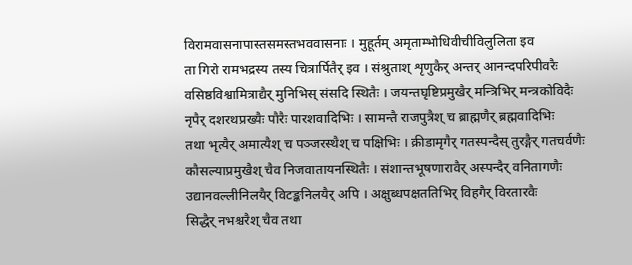विरामवासनापास्तसमस्तभववासनाः । मुहूर्तम् अमृताम्भोधिवीचीविलुलिता इव
ता गिरो रामभद्रस्य तस्य चित्रार्पितैर् इव । संश्रुताश् शृणुकैर् अन्तर् आनन्दपरिपीवरैः
वसिष्ठविश्वामित्राद्यैर् मुनिभिस् संसदि स्थितैः । जयन्तघृष्टिप्रमुखैर् मन्त्रिभिर् मन्त्रकोविदैः
नृपैर् दशरथप्रख्यैः पौरैः पारशवादिभिः । सामन्तै राजपुत्रैश् च ब्राह्मणैर् ब्रह्मवादिभिः
तथा भृत्यैर् अमात्यैश् च पञ्जरस्थैश् च पक्षिभिः । क्रीडामृगैर् गतस्पन्दैस् तुरङ्गैर् गतचर्वणैः
कौसल्याप्रमुखैश् चैव निजवातायनस्थितैः । संशान्तभूषणारावैर् अस्पन्दैर् वनितागणैः
उद्यानवल्लीनिलयैर् विटङ्कनिलयैर् अपि । अक्षुब्धपक्षततिभिर् विहगैर् विरतारवैः
सिद्धैर् नभश्चरैश् चैव तथा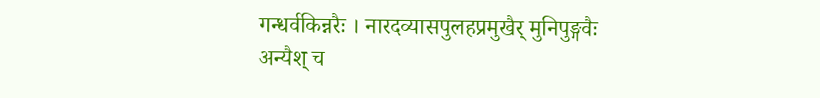गन्धर्वकिन्नरैः । नारदव्यासपुलहप्रमुखैर् मुनिपुङ्गवैः
अन्यैश् च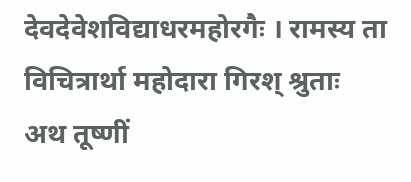देवदेवेशविद्याधरमहोरगैः । रामस्य ता विचित्रार्था महोदारा गिरश् श्रुताः
अथ तूष्णीं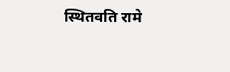स्थितवति रामे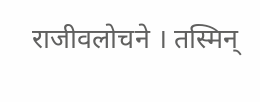राजीवलोचने । तस्मिन्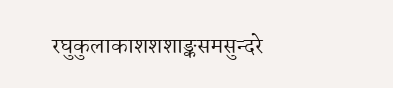रघुकुलाकाशशशाङ्कसमसुन्दरे